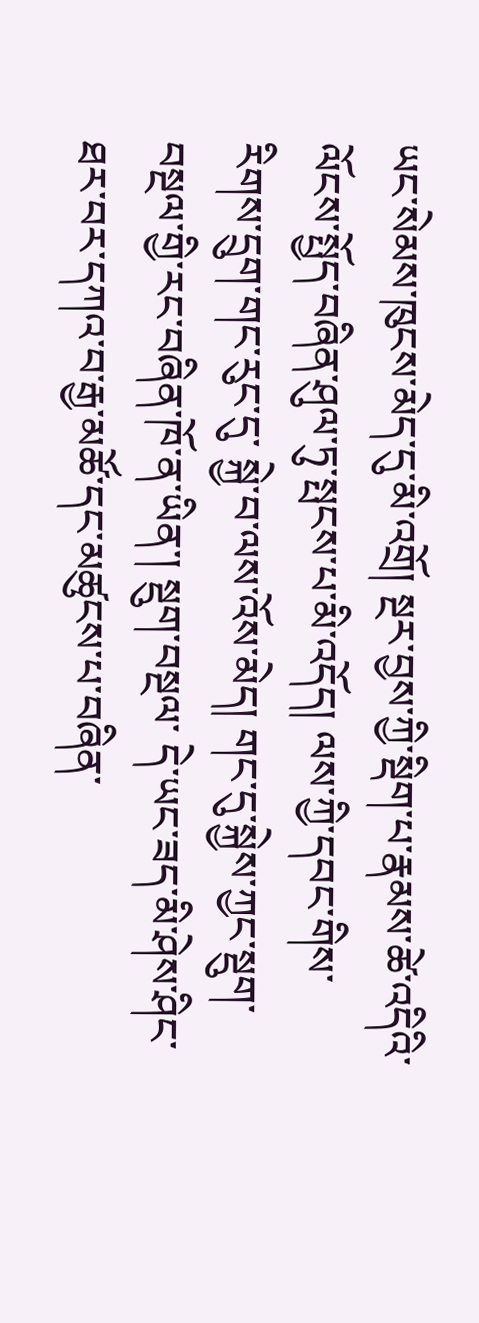ཡང་སེམས་ཁུངས་མེད་དུ་མི་འགྲོ། སྔར་བྱས་ཀྱི་སྡིག་པ་རྣམས་ཚེ་འདིའི་ ལོངས་སྤྱོད་བཞིན་ཤུལ་ཏུ་སྤངས་པ་མི་འདོད། ལས་ཀྱི་དབང་གིས་རིགས་དྲུག་གང་རུང་དུ་ སྐྱེ་བ་ལས་འོས་མེད། གང་དུ་སྐྱེས་ཀྱང་སྡུག་བསྔལ་གྱི་རང་བཞིན་ཁོ་ན་ཡིན་། སྡུག་བསྔལ་ དེ་ཡང་ཟད་མི་ཤེས་ཤིང་ཐར་བར་དཀའ་བ་རྒྱ་མཚོ་དང་མཚུངས་པ་བཞིན་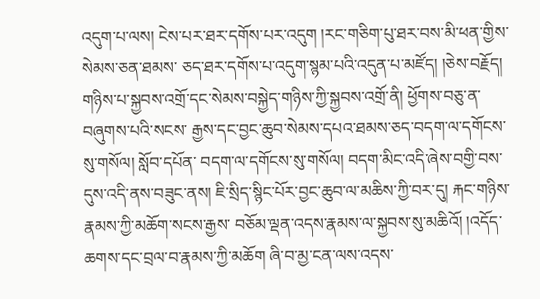འདུག་པ་ལས། ངེས་པར་ཐར་དགོས་པར་འདུག །རང་གཅིག་པུ་ཐར་བས་མི་ཕན་གྱིས་སེམས་ཅན་ཐམས་ ཅད་ཐར་དགོས་པ་འདུག་སྙམ་པའི་འདུན་པ་མཛོད། །ཅེས་བརྗོད། གཉིས་པ་སྐྱབས་འགྲོ་དང་སེམས་བསྐྱེད་གཉིས་ཀྱི་སྐྱབས་འགྲོ་ནི། ཕྱོགས་བཅུ་ན་བཞུགས་པའི་སངས་ རྒྱས་དང་བྱང་ཆུབ་སེམས་དཔའ་ཐམས་ཅད་བདག་ལ་དགོངས་སུ་གསོལ། སློབ་དཔོན་ བདག་ལ་དགོངས་སུ་གསོལ། བདག་མིང་འདི་ཞེས་བགྱི་བས་དུས་འདི་ནས་བཟུང་ནས། ཇི་སྲིད་སྙིང་པོར་བྱང་ཆུབ་ལ་མཆིས་ཀྱི་བར་དུ། རྐང་གཉིས་རྣམས་ཀྱི་མཆོག་སངས་རྒྱས་ བཅོམ་ལྡན་འདས་རྣམས་ལ་སྐྱབས་སུ་མཆིའོ། །འདོད་ཆགས་དང་བྲལ་བ་རྣམས་ཀྱི་མཆོག ཞི་བ་མྱ་ངན་ལས་འདས་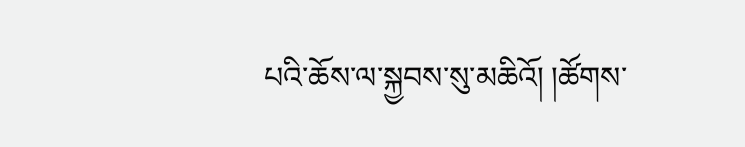པའི་ཆོས་ལ་སྐྱབས་སུ་མཆིའོ། །ཚོགས་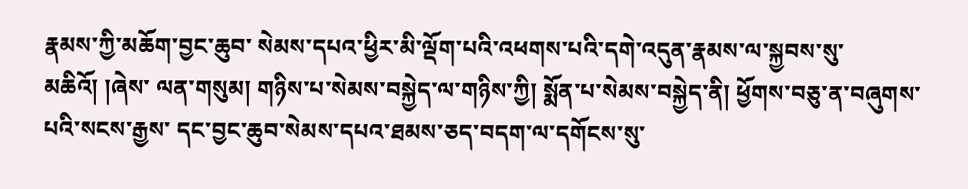རྣམས་ཀྱི་མཆོག་བྱང་ཆུབ་ སེམས་དཔའ་ཕྱིར་མི་ལྡོག་པའི་འཕགས་པའི་དགེ་འདུན་རྣམས་ལ་སྐྱབས་སུ་མཆིའོ། །ཞེས་ ལན་གསུམ། གཉིས་པ་སེམས་བསྐྱེད་ལ་གཉིས་ཀྱི། སྨོན་པ་སེམས་བསྐྱེད་ནི། ཕྱོགས་བཅུ་ན་བཞུགས་པའི་སངས་རྒྱས་ དང་བྱང་ཆུབ་སེམས་དཔའ་ཐམས་ཅད་བདག་ལ་དགོངས་སུ་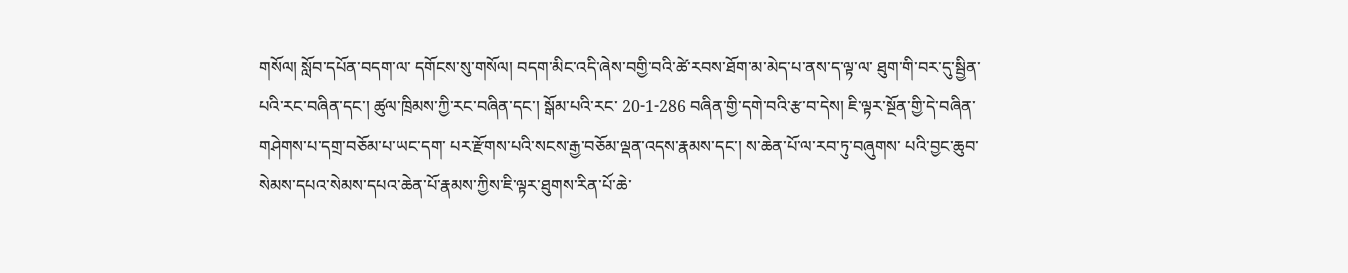གསོལ། སློབ་དཔོན་བདག་ལ་ དགོངས་སུ་གསོལ། བདག་མིང་འདི་ཞེས་བགྱི་བའི་ཚེ་རབས་ཐོག་མ་མེད་པ་ནས་ད་ལྟ་ལ་ ཐུག་གི་བར་དུ་སྦྱིན་པའི་རང་བཞིན་དང་། ཚུལ་ཁྲིམས་ཀྱི་རང་བཞིན་དང་། སྒོམ་པའི་རང་ 20-1-286 བཞིན་གྱི་དགེ་བའི་རྩ་བ་དེས། ཇི་ལྟར་སྔོན་གྱི་དེ་བཞིན་གཤེགས་པ་དགྲ་བཅོམ་པ་ཡང་དག་ པར་རྫོགས་པའི་སངས་རྒྱ་བཅོམ་ལྡན་འདས་རྣམས་དང་། ས་ཆེན་པོ་ལ་རབ་ཏུ་བཞུགས་ པའི་བྱང་ཆུབ་སེམས་དཔའ་སེམས་དཔའ་ཆེན་པོ་རྣམས་ཀྱིས་ཇི་ལྟར་ཐུགས་རིན་པོ་ཆེ་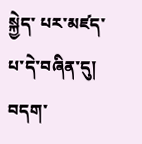སྐྱེད་ པར་མཛད་པ་དེ་བཞིན་དུ། བདག་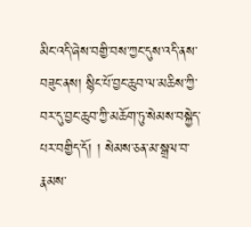མིང་འདི་ཞེས་བགྱི་བས་ཀྱང་དུས་འདི་ནས་བཟུང་ནས། སྙིང་པོ་བྱང་ཆུབ་ལ་མཆིས་ཀྱི་བར་དུ་བྱང་ཆུབ་ཀྱི་མཆོག་ཏུ་སེམས་བསྐྱེད་པར་བགྱིད་དོ། ། སེམས་ཅན་མ་སྒྲལ་བ་རྣམས་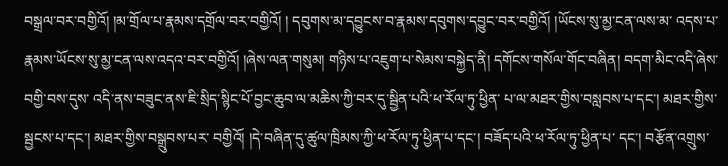བསྒྲལ་བར་བགྱིའོ། །མ་གྲོལ་པ་རྣམས་དགྲོལ་བར་བགྱིའོ། ། དབུགས་མ་དབྱུངས་བ་རྣམས་དབུགས་དབྱུང་བར་བགྱིའོ། །ཡོངས་སུ་མྱ་ངན་ལས་མ་ འདས་པ་རྣམས་ཡོངས་སུ་མྱ་ངན་ལས་འདའ་བར་བགྱིའོ། །ཞེས་ལན་གསུམ། གཉིས་པ་འཇུག་པ་སེམས་བསྐྱེད་ནི། དགོངས་གསོལ་གོང་བཞིན། བདག་མིང་འདི་ཞེས་བགྱི་བས་དུས་ འདི་ནས་བཟུང་ནས་ཇི་སྲིད་སྙིང་པོ་བྱང་ཆུབ་ལ་མཆིས་ཀྱི་བར་དུ་སྦྱིན་པའི་ཕ་རོལ་ཏུ་ཕྱིན་ པ་ལ་མཐར་གྱིས་བསླབས་པ་དང་། མཐར་གྱིས་སྦྱངས་པ་དང་། མཐར་གྱིས་བསྒྲུབས་པར་ བགྱིའོ། །དེ་བཞིན་དུ་ཚུལ་ཁྲིམས་ཀྱི་ཕ་རོལ་ཏུ་ཕྱིན་པ་དང་། བཟོད་པའི་ཕ་རོལ་ཏུ་ཕྱིན་པ་ དང་། བརྩོན་འགྲུས་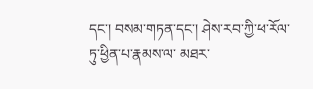དང་། བསམ་གཏན་དང་། ཤེས་རབ་ཀྱི་ཕ་རོལ་ཏུ་ཕྱིན་པ་རྣམས་ལ་ མཐར་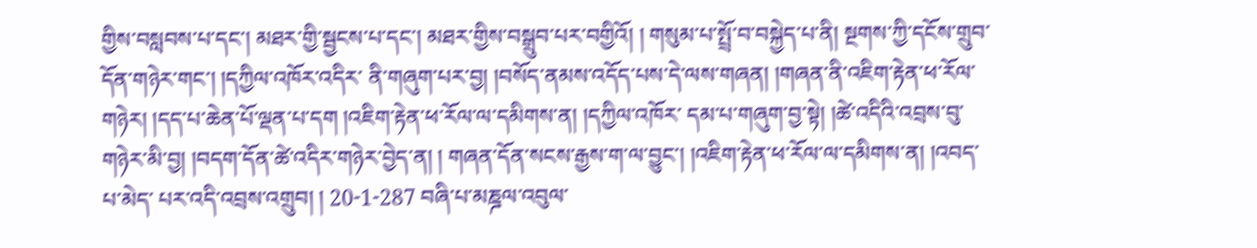གྱིས་བསླབས་པ་དང་། མཐར་གྱི་སྦྱངས་པ་དང་། མཐར་གྱིས་བསྒྲུབ་པར་བགྱིའོ། ། གསུམ་པ་སྤྲོ་བ་བསྐྱེད་པ་ནི། སྔགས་ཀྱི་དངོས་གྲུབ་དོན་གཉེར་གང་། །དཀྱིལ་འཁོར་འདིར་ ནི་གཞུག་པར་བྱ། །བསོད་ནམས་འདོད་པས་དེ་ལས་གཞན། །གཞན་ནི་འཇིག་རྟེན་ཕ་རོལ་ གཉེར། །དད་པ་ཆེན་པོ་ལྡན་པ་དག །འཇིག་རྟེན་ཕ་རོལ་ལ་དམིགས་ན། །དཀྱིལ་འཁོར་ དམ་པ་གཞུག་བྱ་སྟེ། །ཚེ་འདིའི་འབྲས་བུ་གཉེར་མི་བྱ། །བདག་དོན་ཚེ་འདིར་གཉེར་བྱེད་ན། ། གཞན་དོན་སངས་རྒྱས་ག་ལ་བྱུང་། །འཇིག་རྟེན་ཕ་རོལ་ལ་དམིགས་ན། །འབད་པ་མེད་ པར་འདི་འབྲས་འགྲུབ། ། 20-1-287 བཞི་པ་མཎྜལ་འབུལ་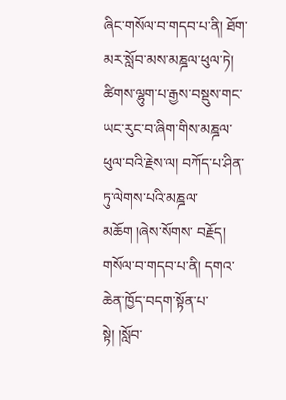ཞིང་གསོལ་བ་གདབ་པ་ནི། ཐོག་མར་སློབ་མས་མཎྜལ་ཕུལ་ཏེ། ཚིགས་ལྷུག་པ་རྒྱས་བསྡུས་གང་ ཡང་རུང་བ་ཞིག་གིས་མཎྜལ་ཕུལ་བའི་རྗེས་ལ། བཀོད་པ་ཤིན་ཏུ་ལེགས་པའི་མཎྜལ་མཆོག །ཞེས་སོགས་ བརྗོད། གསོལ་བ་གདབ་པ་ནི། དགའ་ཆེན་ཁྱོད་བདག་སྟོན་པ་སྟེ། །སློབ་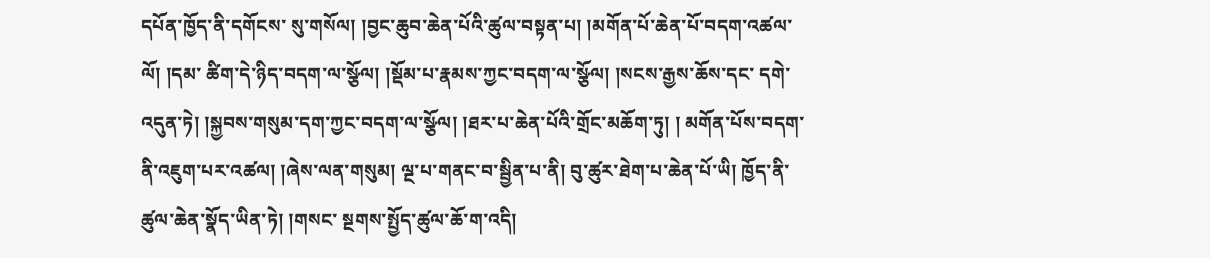དཔོན་ཁྱོད་ནི་དགོངས་ སུ་གསོལ། །བྱང་ཆུབ་ཆེན་པོའི་ཚུལ་བསྟན་པ། །མགོན་པོ་ཆེན་པོ་བདག་འཚལ་ལོ། །དམ་ ཚིག་དེ་ཉིད་བདག་ལ་སྩོལ། །སྡོམ་པ་རྣམས་ཀྱང་བདག་ལ་སྩོལ། །སངས་རྒྱས་ཆོས་དང་ དགེ་འདུན་ཏེ། །སྐྱབས་གསུམ་དག་ཀྱང་བདག་ལ་སྩོལ། །ཐར་པ་ཆེན་པོའི་གྲོང་མཆོག་ཏུ། ། མགོན་པོས་བདག་ནི་འཇུག་པར་འཚལ། །ཞེས་ལན་གསུམ། ལྔ་པ་གནང་བ་སྦྱིན་པ་ནི། བུ་ཚུར་ཐེག་པ་ཆེན་པོ་ཡི། ཁྱོད་ནི་ཚུལ་ཆེན་སྣོད་ཡིན་ཏེ། །གསང་ སྔགས་སྤྱོད་ཚུལ་ཆོ་ག་འདི།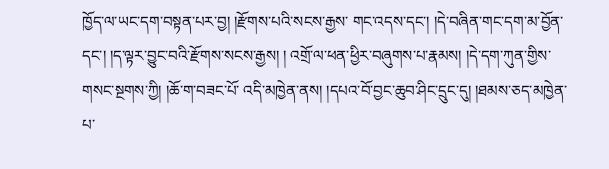ཁྱོད་ལ་ཡང་དག་བསྟན་པར་བྱ། །རྫོགས་པའི་སངས་རྒྱས་ གང་འདས་དང་། །དེ་བཞིན་གང་དག་མ་བྱོན་དང་། །ད་ལྟར་བྱུང་བའི་རྫོགས་སངས་རྒྱས། ། འགྲོ་ལ་ཕན་ཕྱིར་བཞུགས་པ་རྣམས། །དེ་དག་ཀུན་གྱིས་གསང་སྔགས་ཀྱི། །ཆོ་ག་བཟང་པོ་ འདི་མཁྱེན་ནས། །དཔའ་བོ་བྱང་ཆུབ་ཤིང་དྲུང་དུ། །ཐམས་ཅད་མཁྱེན་པ་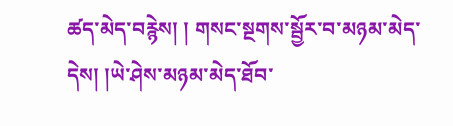ཚད་མེད་བརྙེས། ། གསང་སྔགས་སྦྱོར་བ་མཉམ་མེད་དེས། །ཡེ་ཤེས་མཉམ་མེད་ཐོབ་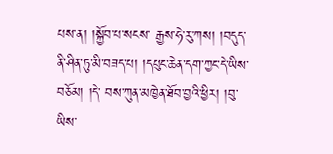པས་ན། །སྐྱོབ་པ་སངས་ རྒྱས་ཧེ་རུ་ཀས། །བདུད་ནི་ཤིན་ཏུ་མི་བཟད་པ། །དཔུང་ཆེན་དག་ཀྱང་དེ་ཡིས་བཅོམ། །དེ་ བས་ཀུན་མཁྱེན་ཐོབ་བྱའི་ཕྱིར། །བུ་ཡིས་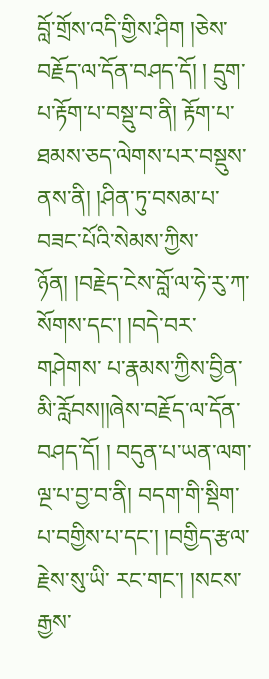བློ་གྲོས་འདི་གྱིས་ཤིག །ཅེས་བརྗོད་ལ་དོན་བཤད་དོ། ། དྲུག་པ་རྟོག་པ་བསྡུ་བ་ནི། རྟོག་པ་ཐམས་ཅད་ལེགས་པར་བསྡུས་ནས་ནི། །ཤིན་ཏུ་བསམ་པ་ བཟང་པོའི་སེམས་ཀྱིས་ཉོན། །བརྗེད་ངེས་བློ་ལ་ཧེ་རུ་ཀ་སོགས་དང་། །བདེ་བར་གཤེགས་ པ་རྣམས་ཀྱིས་བྱིན་མི་རློབས།།ཞེས་བརྗོད་ལ་དོན་བཤད་དོ། ། བདུན་པ་ཡན་ལག་ལྔ་པ་བྱ་བ་ནི། བདག་གི་སྡིག་པ་བགྱིས་པ་དང་། །བགྱིད་རྩལ་རྗེས་སུ་ཡི་ རང་གང་། །སངས་རྒྱས་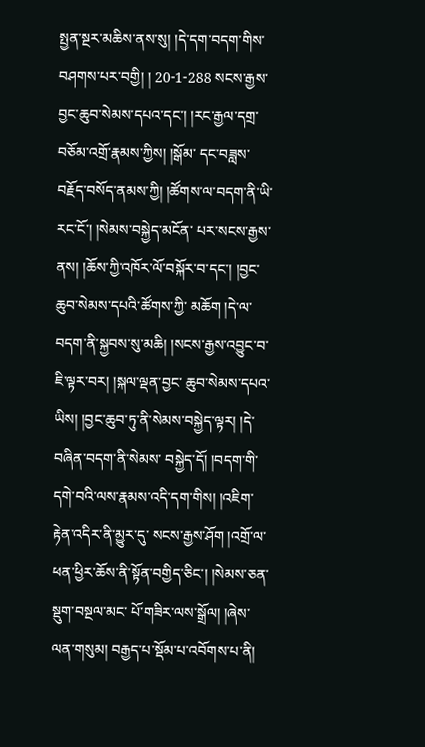སྤྱན་སྔར་མཆིས་ནས་སུ། །དེ་དག་བདག་གིས་བཤགས་པར་བགྱི། ། 20-1-288 སངས་རྒྱས་བྱང་ཆུབ་སེམས་དཔའ་དང་། །རང་རྒྱལ་དགྲ་བཅོམ་འགྲོ་རྣམས་ཀྱིས། །སྒོམ་ དང་བཟླས་བརྗོད་བསོད་ནམས་ཀྱི། །ཚོགས་ལ་བདག་ནི་ཡི་རང་ངོ་། །སེམས་བསྐྱེད་མངོན་ པར་སངས་རྒྱས་ནས། །ཆོས་ཀྱི་འཁོར་ལོ་བསྐོར་བ་དང་། །བྱང་ཆུབ་སེམས་དཔའི་ཚོགས་ཀྱི་ མཆོག །དེ་ལ་བདག་ནི་སྐྱབས་སུ་མཆི། །སངས་རྒྱས་འབྱུང་བ་ཇི་ལྟར་བར། །སྐལ་ལྡན་བྱང་ ཆུབ་སེམས་དཔའ་ཡིས། །བྱང་ཆུབ་ཏུ་ནི་སེམས་བསྐྱེད་ལྟར། །དེ་བཞིན་བདག་ནི་སེམས་ བསྐྱེད་དོ། །བདག་གི་དགེ་བའི་ལས་རྣམས་འདི་དག་གིས། །འཇིག་རྟེན་འདིར་ནི་མྱུར་དུ་ སངས་རྒྱས་ཤོག །འགྲོ་ལ་ཕན་ཕྱིར་ཆོས་ནི་སྟོན་བགྱིད་ཅིང་། །སེམས་ཅན་སྡུག་བསྔལ་མང་ པོ་གཟིར་ལས་སྒྲོལ། །ཞེས་ལན་གསུམ། བརྒྱད་པ་སྡོམ་པ་འབོགས་པ་ནི།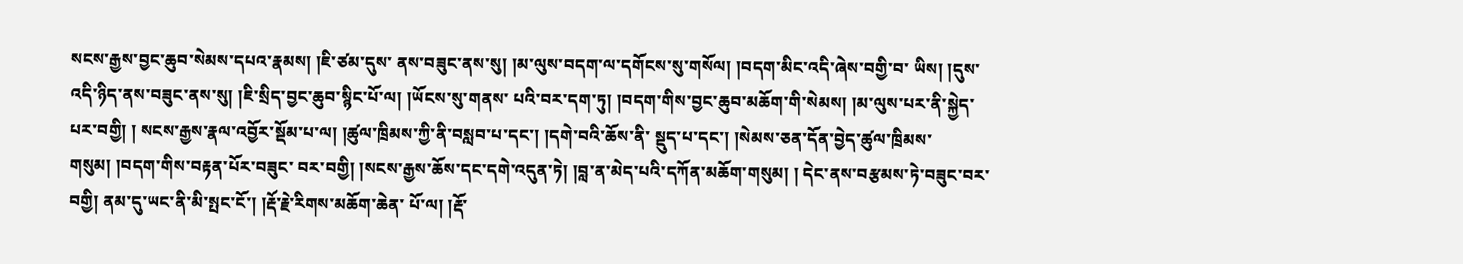སངས་རྒྱས་བྱང་ཆུབ་སེམས་དཔའ་རྣམས། །ཇི་ཙམ་དུས་ ནས་བཟུང་ནས་སུ། །མ་ལུས་བདག་ལ་དགོངས་སུ་གསོལ། །བདག་མིང་འདི་ཞེས་བགྱི་བ་ ཡིས། །དུས་འདི་ཉིད་ནས་བཟུང་ནས་སུ། །ཇི་སྲིད་བྱང་ཆུབ་སྙིང་པོ་ལ། །ཡོངས་སུ་གནས་ པའི་བར་དག་ཏུ། །བདག་གིས་བྱང་ཆུབ་མཆོག་གི་སེམས། །མ་ལུས་པར་ནི་སྐྱེད་པར་བགྱི། ། སངས་རྒྱས་རྣལ་འབྱོར་སྡོམ་པ་ལ། །ཚུལ་ཁྲིམས་ཀྱི་ནི་བསླབ་པ་དང་། །དགེ་བའི་ཆོས་ནི་ སྡུད་པ་དང་། །སེམས་ཅན་དོན་བྱེད་ཚུལ་ཁྲིམས་གསུམ། །བདག་གིས་བརྟན་པོར་བཟུང་ བར་བགྱི། །སངས་རྒྱས་ཆོས་དང་དགེ་འདུན་ཏེ། །བླ་ན་མེད་པའི་དཀོན་མཆོག་གསུམ། ། དེང་ནས་བརྩམས་ཏེ་བཟུང་བར་བགྱི། ནམ་དུ་ཡང་ནི་མི་སྤང་ངོ་། །རྡོ་རྗེ་རིགས་མཆོག་ཆེན་ པོ་ལ། །རྡོ་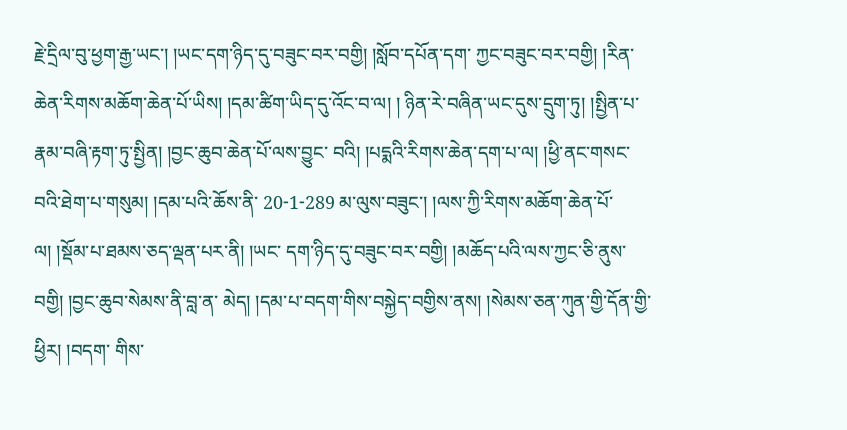རྗེ་དྲིལ་བུ་ཕྱག་རྒྱ་ཡང་། །ཡང་དག་ཉིད་དུ་བཟུང་བར་བགྱི། །སློབ་དཔོན་དག་ ཀྱང་བཟུང་བར་བགྱི། །རིན་ཆེན་རིགས་མཆོག་ཆེན་པོ་ཡིས། །དམ་ཚིག་ཡིད་དུ་འོང་བ་ལ། ། ཉིན་རེ་བཞིན་ཡང་དུས་དྲུག་ཏུ། །སྤྱིན་པ་རྣམ་བཞི་རྟག་ཏུ་སྤྱིན། །བྱང་ཆུབ་ཆེན་པོ་ལས་བྱུང་ བའི། །པདྨའི་རིགས་ཆེན་དག་པ་ལ། །ཕྱི་ནང་གསང་བའི་ཐེག་པ་གསུམ། །དམ་པའི་ཆོས་ནི་ 20-1-289 མ་ལུས་བཟུང་། །ལས་ཀྱི་རིགས་མཆོག་ཆེན་པོ་ལ། །སྡོམ་པ་ཐམས་ཅད་ལྡན་པར་ནི། །ཡང་ དག་ཉིད་དུ་བཟུང་བར་བགྱི། །མཆོད་པའི་ལས་ཀྱང་ཅི་ནུས་བགྱི། །བྱང་ཆུབ་སེམས་ནི་བླ་ན་ མེད། །དམ་པ་བདག་གིས་བསྐྱེད་བགྱིས་ནས། །སེམས་ཅན་ཀུན་གྱི་དོན་གྱི་ཕྱིར། །བདག་ གིས་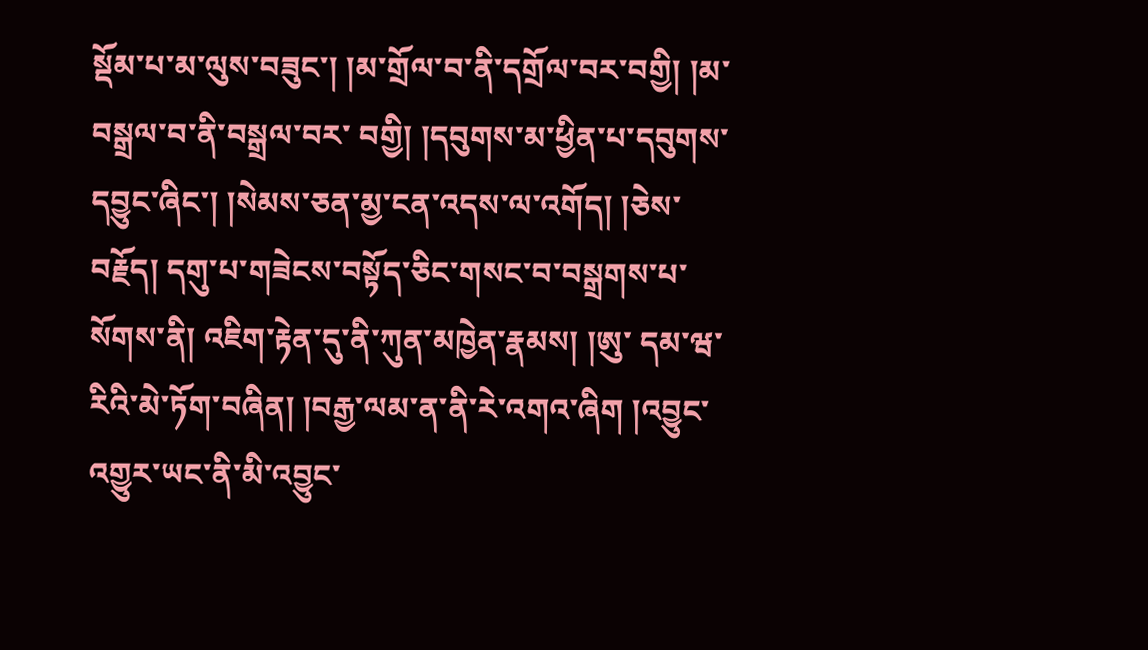སྡོམ་པ་མ་ལུས་བཟུང་། །མ་གྲོལ་བ་ནི་དགྲོལ་བར་བགྱི། །མ་བསྒྲལ་བ་ནི་བསྒྲལ་བར་ བགྱི། །དབུགས་མ་ཕྱིན་པ་དབུགས་དབྱུང་ཞིང་། །སེམས་ཅན་མྱ་ངན་འདས་ལ་འགོད། །ཅེས་ བརྗོད། དགུ་པ་གཟེངས་བསྟོད་ཅིང་གསང་བ་བསྒྲགས་པ་སོགས་ནི། འཇིག་རྟེན་དུ་ནི་ཀུན་མཁྱེན་རྣམས། །ཨུ་ དམ་ཝ་རིའི་མེ་ཏོག་བཞིན། །བརྒྱ་ལམ་ན་ནི་རེ་འགའ་ཞིག །འབྱུང་འགྱུར་ཡང་ནི་མི་འབྱུང་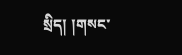སྲིད། །གསང་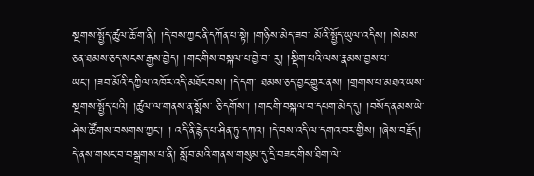སྔགས་སྤྱོད་ཚུལ་ཆོ་ག་ནི། །དེ་བས་ཀྱང་ནི་དཀོན་པ་སྟེ། །གཉིས་མེད་ཟབ་ མོའི་སྤྱོད་ཡུལ་འདིས། །སེམས་ཅན་ཐམས་ཅད་སངས་རྒྱས་བྱེད། །གང་གིས་བསྐལ་པ་བྱེ་བ་ རུ། །སྡིག་པའི་ལས་རྣམས་བྱས་པ་ཡང་། །ཟབ་མོའི་དཀྱིལ་འཁོར་འདི་མཐོང་བས། །དེ་དག་ ཐམས་ཅད་བྱང་གྱུར་ནས། །གྲགས་པ་མཐའ་ཡས་སྔགས་སྤྱོད་པའི། །ཚུལ་ལ་གནས་ན་སྨོས་ ཅི་དགོས་། །གང་གི་བསྐལ་བ་དཔག་མེད་དུ། །བསོད་ནམས་ཡེ་ཤེས་ཚོགས་བསགས་ཀྱང་། ། འདི་ནི་རྙེད་པ་ཤིན་ཏུ་དཀའ། །དེ་བས་འདི་ལ་དགའ་བར་གྱིས། །ཞེས་བརྗོད། དེ་ནས་གསང་བ་བསྒྲགས་པ་ནི། སློབ་མའི་གནས་གསུམ་དུ་དྲི་བཟང་གིས་ཐིག་ལེ་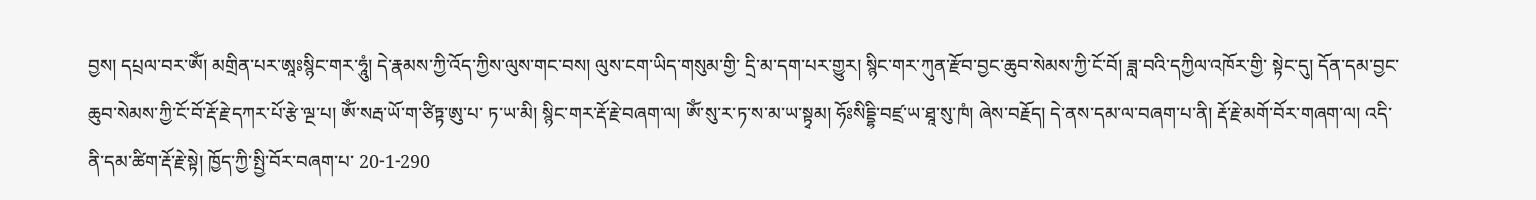བྱས། དཔྲལ་བར་ༀ། མགྲིན་པར་ཨཱཿསྙིང་གར་ཧཱུཾ། དེ་རྣམས་ཀྱི་འོད་ཀྱིས་ལུས་གང་བས། ལུས་ངག་ཡིད་གསུམ་གྱི་ དྲི་མ་དག་པར་གྱུར། སྙིང་གར་ཀུན་རྫོབ་བྱང་ཆུབ་སེམས་ཀྱི་ངོ་བོ། ཟླ་བའི་དཀྱིལ་འཁོར་གྱི་ སྟེང་དུ། དོན་དམ་བྱང་ཆུབ་སེམས་ཀྱི་ངོ་བོ་རྡོ་རྗེ་དཀར་པོ་རྩེ་ལྔ་པ། ༀ་སརྦ་ཡོ་ག་ཙིཏྟ་ཨུ་པ་ ཏ་ཡ་མི། སྙིང་གར་རྡོ་རྗེ་བཞག་ལ། ༀ་སུ་ར་ཏ་ས་མ་ཡ་སྟྭམ། ཧོཿསིདྡྷི་བཛྲ་ཡ་ཐཱ་སུ་ཁཾ། ཞེས་བརྗོད། དེ་ནས་དམ་ལ་བཞག་པ་ནི། རྡོ་རྗེ་མགོ་བོར་གཞག་ལ། འདི་ནི་དམ་ཚིག་རྡོ་རྗེ་སྟེ། ཁྱོད་ཀྱི་སྤྱི་བོར་བཞག་པ་ 20-1-290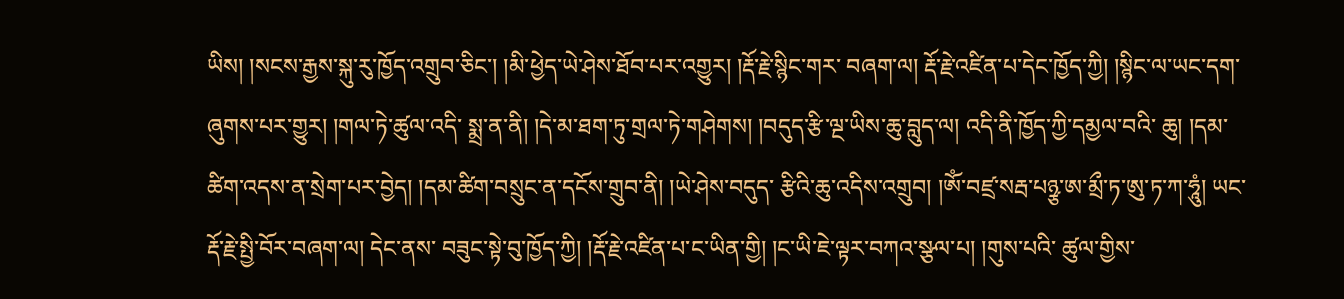ཡིས། །སངས་རྒྱས་སྐུ་རུ་ཁྱོད་འགྲུབ་ཅིང་། །མི་ཕྱེད་ཡེ་ཤེས་ཐོབ་པར་འགྱུར། །རྡོ་རྗེ་སྙིང་གར་ བཞག་ལ། རྡོ་རྗེ་འཛིན་པ་དེང་ཁྱོད་ཀྱི། །སྙིང་ལ་ཡང་དག་ཞུགས་པར་གྱུར། །གལ་ཏེ་ཚུལ་འདི་ སྨྲ་ན་ནི། །དེ་མ་ཐག་ཏུ་གྲལ་ཏེ་གཤེགས། །བདུད་རྩི་ལྔ་ཡིས་ཆུ་བླུད་ལ། འདི་ནི་ཁྱོད་ཀྱི་དམྱལ་བའི་ ཆུ། །དམ་ཚིག་འདས་ན་སྲེག་པར་བྱེད། །དམ་ཚིག་བསྲུང་ན་དངོས་གྲུབ་ནི། །ཡེ་ཤེས་བདུད་ རྩིའི་ཆུ་འདིས་འགྲུབ། །ༀ་བཛྲ་སརྦ་པཉྩ་ཨ་མྲྀ་ཏ་ཨུ་ཏ་ཀ་ཧཱུཾ། ཡང་རྡོ་རྗེ་སྤྱི་བོར་བཞག་ལ། དེང་ནས་ བཟུང་སྟེ་བུ་ཁྱོད་ཀྱི། །རྡོ་རྗེ་འཛིན་པ་ང་ཡིན་གྱི། །ང་ཡི་ཇེ་ལྟར་བཀའ་སྩལ་པ། །གུས་པའི་ ཚུལ་གྱིས་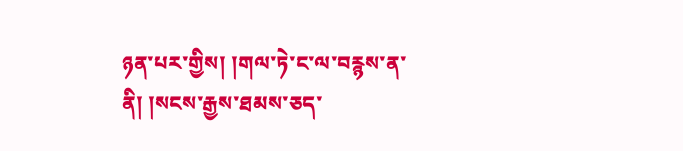ཉན་པར་གྱིས། །གལ་ཏེ་ང་ལ་བརྙས་ན་ནི། །སངས་རྒྱས་ཐམས་ཅད་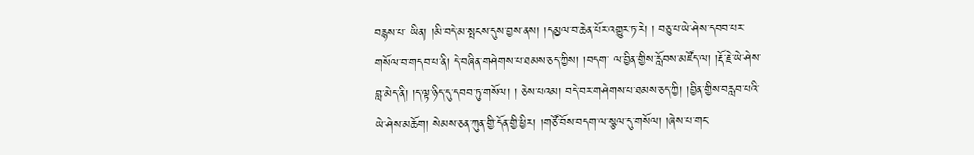བརྙས་པ་ ཡིན། །མི་བདེ་མ་སྤངས་དུས་བྱས་ནས། །དམྱལ་བ་ཆེན་པོར་འགྱུར་ཏ་རེ། ། བཅུ་པ་ཡེ་ཤེས་དབབ་པར་གསོལ་བ་གདབ་པ་ནི། དེ་བཞིན་གཤེགས་པ་ཐམས་ཅད་ཀྱིས། །བདག་ ལ་བྱིན་གྱིས་རློབས་མཛོད་ལ། །རྡོ་རྗེ་ཡེ་ཤེས་བླ་མེད་ནི། །ད་ལྟ་ཉིད་དུ་དབབ་ཏུ་གསོལ། ། ཅེས་པའམ། བདེ་བར་གཤེགས་པ་ཐམས་ཅད་ཀྱི། །བྱིན་གྱིས་བརླབ་པའི་ཡེ་ཤེས་མཆོག། སེམས་ཅན་ཀུན་གྱི་དོན་གྱི་ཕྱིར། །གཙོ་བོས་བདག་ལ་སྩལ་དུ་གསོལ། །ཞེས་པ་གང་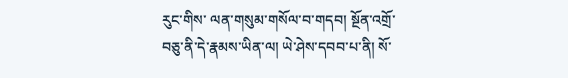རུང་གིས་ ལན་གསུམ་གསོལ་བ་གདབ། སྔོན་འགྲོ་བཅུ་ནི་དེ་རྣམས་ཡིན་ལ། ཡེ་ཤེས་དབབ་པ་ནི། སོ་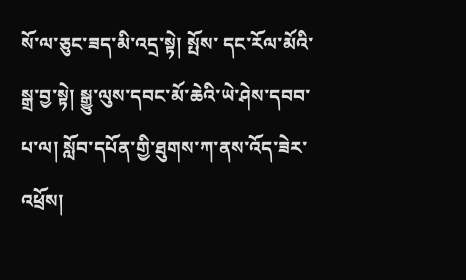སོ་ལ་ཅུང་ཟད་མི་འདྲ་སྟེ། སྤོས་ དང་རོལ་མོའི་སྒྲ་བྱ་སྟེ། སྒྱུ་ལུས་དབང་མོ་ཆེའི་ཡེ་ཤེས་དབབ་པ་ལ། སློབ་དཔོན་གྱི་ཐུགས་ཀ་ནས་འོད་ཟེར་ འཕྲོས།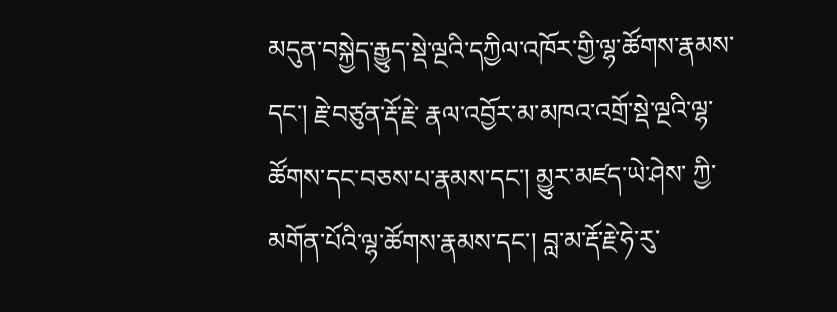མདུན་བསྐྱེད་རྒྱུད་སྡེ་ལྔའི་དཀྱིལ་འཁོར་གྱི་ལྷ་ཚོགས་རྣམས་དང་། རྗེ་བཙུན་རྡོ་རྗེ་ རྣལ་འབྱོར་མ་མཁའ་འགྲོ་སྡེ་ལྔའི་ལྷ་ཚོགས་དང་བཅས་པ་རྣམས་དང་། མྱུར་མཛད་ཡེ་ཤེས་ ཀྱི་མགོན་པོའི་ལྷ་ཚོགས་རྣམས་དང་། བླ་མ་རྡོ་རྗེ་ཧེ་རུ་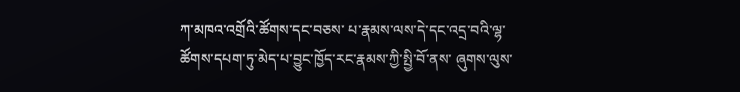ཀ་མཁའ་འགྲོའི་ཚོགས་དང་བཅས་ པ་རྣམས་ལས་དེ་དང་འདྲ་བའི་ལྷ་ཚོགས་དཔག་ཏུ་མེད་པ་བྱུང་ཁྱོད་རང་རྣམས་ཀྱི་སྤྱི་བོ་ནས་ ཞུགས་ལུས་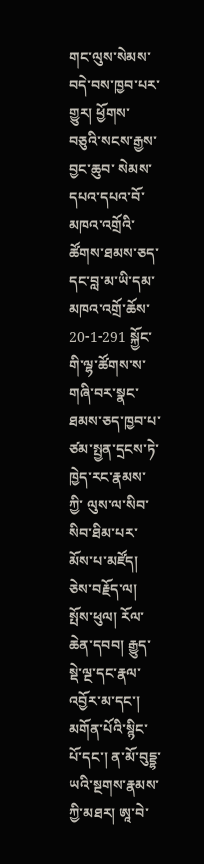གང་ལུས་སེམས་བདེ་བས་ཁྱབ་པར་གྱུར། ཕྱོགས་བཅུའི་སངས་རྒྱས་བྱང་ཆུབ་ སེམས་དཔའ་དཔའ་བོ་མཁའ་འགྲོའི་ཚོགས་ཐམས་ཅད་དང་བླ་མ་ཡི་དམ་མཁའ་འགྲོ་ཆོས་ 20-1-291 སྐྱོང་གི་ལྷ་ཚོགས་ས་གཞི་བར་སྣང་ཐམས་ཅད་ཁྱབ་པ་ཙམ་སྤྱན་དྲངས་ཏེ་ཁྱེད་རང་རྣམས་ཀྱི་ ལུས་ལ་སིབ་སིབ་ཐིམ་པར་མོས་པ་མཛོད། ཅེས་བརྗོད་ལ། སྤོས་ཕུལ། རོལ་ཆེན་དབབ། རྒྱུད་སྡེ་ལྔ་དང་རྣལ་ འབྱོར་མ་དང་། མགོན་པོའི་སྙིང་པོ་དང་། ན་མོ་བུདྡྷ་ཡའི་སྔགས་རྣམས་ཀྱི་མཐར། ཨཱ་བེ་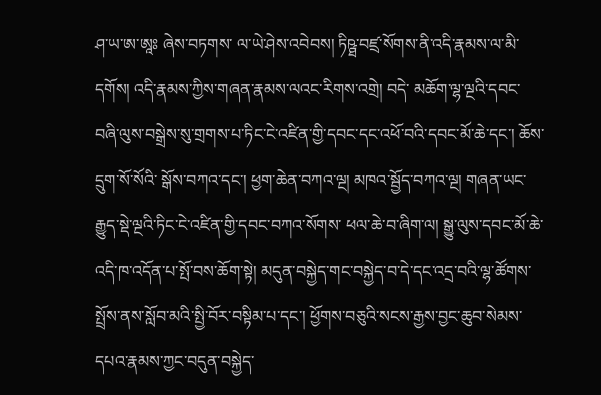ཤ་ཡ་ཨ་ཨཱཿ ཞེས་བཏགས་ ལ་ཡེ་ཤེས་འབེབས། ཏིཥྠ་བཛྲ་སོགས་ནི་འདི་རྣམས་ལ་མི་དགོས། འདི་རྣམས་ཀྱིས་གཞན་རྣམས་ལའང་རིགས་འགྲེ། བདེ་ མཆོག་ལྷ་ལྔའི་དབང་བཞི་ལུས་བསྒྲེས་སུ་གྲགས་པ་ཏིང་ངེ་འཛིན་གྱི་དབང་དང་འཕོ་བའི་དབང་མོ་ཆེ་དང་། ཆོས་དྲུག་སོ་སོའི་ སྒོས་བཀའ་དང་། ཕྱག་ཆེན་བཀའ་ལྔ། མཁའ་སྦྱོད་བཀའ་ལྔ། གཞན་ཡང་རྒྱུད་སྡེ་ལྔའི་ཏིང་ངེ་འཛིན་གྱི་དབང་བཀའ་སོགས་ ཕལ་ཆེ་བ་ཞིག་ལ། སྒྱུ་ལུས་དབང་མོ་ཆེ་འདི་ཁ་འདོན་པ་སྤོ་བས་ཆོག་སྟེ། མདུན་བསྐྱེད་གང་བསྐྱེད་བ་དེ་དང་འདྲ་བའི་ལྷ་ཚོགས་ སྤྲོས་ནས་སློབ་མའི་སྤྱི་བོར་བསྟིམ་པ་དང་། ཕྱོགས་བཅུའི་སངས་རྒྱས་བྱང་ཆུབ་སེམས་དཔའ་རྣམས་ཀྱང་བདུན་བསྐྱེད་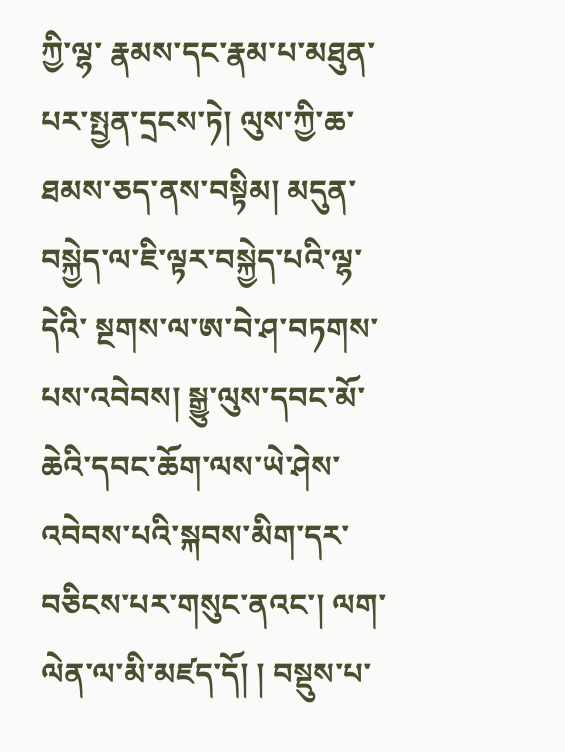ཀྱི་ལྷ་ རྣམས་དང་རྣམ་པ་མཐུན་པར་སྤྱན་དྲངས་ཏེ། ལུས་ཀྱི་ཆ་ཐམས་ཅད་ནས་བསྟིམ། མདུན་བསྐྱེད་ལ་ཇི་ལྟར་བསྐྱེད་པའི་ལྷ་དེའི་ སྔགས་ལ་ཨ་བེ་ཤ་བཏགས་པས་འབེབས། སྒྱུ་ལུས་དབང་མོ་ཆེའི་དབང་ཆོག་ལས་ཡེ་ཤེས་འབེབས་པའི་སྐབས་མིག་དར་ བཅིངས་པར་གསུང་ནའང་། ལག་ལེན་ལ་མི་མཛད་དོ། ། བསྡུས་པ་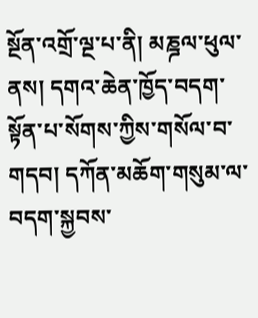སྔོན་འགྲོ་ལྔ་པ་ནི། མཎྜལ་ཕུལ་ནས། དགའ་ཆེན་ཁྱོད་བདག་སྟོན་པ་སོགས་ཀྱིས་གསོལ་བ་གདབ། དཀོན་མཆོག་གསུམ་ལ་བདག་སྐྱབས་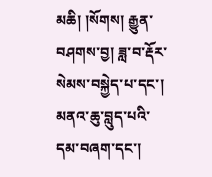མཆི། །སོགས། རྒྱུན་བཤགས་བྱ། ཟླ་བ་རྡོར་སེམས་བསྐྱེད་པ་དང་། མནའ་ཆུ་བླུད་པའི་དམ་བཞག་དང་།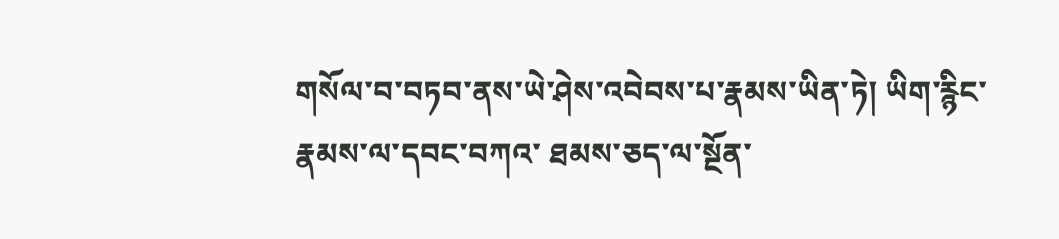གསོལ་བ་བཏབ་ནས་ཡེ་ཤེས་འབེབས་པ་རྣམས་ཡིན་ཏེ། ཡིག་རྙིང་རྣམས་ལ་དབང་བཀའ་ ཐམས་ཅད་ལ་སྔོན་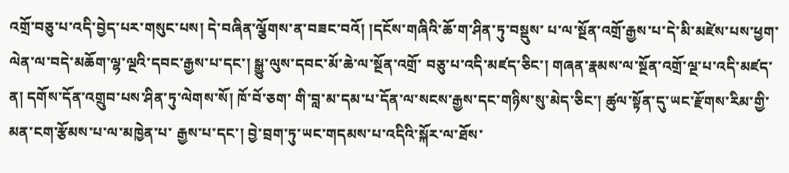འགྲོ་བཅུ་པ་འདི་བྱེད་པར་གསུང་པས། དེ་བཞིན་ལྕོགས་ན་བཟང་བའོ། །དངོས་གཞིའི་ཆོ་ག་ཤིན་ཏུ་བསྡུས་ པ་ལ་སྔོན་འགྲོ་རྒྱས་པ་དེ་མི་མཛེས་པས་ཕྱག་ལེན་ལ་བདེ་མཆོག་ལྷ་ལྔའི་དབང་རྒྱས་པ་དང་། སྒྱུ་ལུས་དབང་མོ་ཆེ་ལ་སྔོན་འགྲོ་ བཅུ་པ་འདི་མཛད་ཅིང་། གཞན་རྣམས་ལ་སྔོན་འགྲོ་ལྔ་པ་འདི་མཛད་ན། དགོས་དོན་འགྲུབ་པས་ཤིན་ཏུ་ལེགས་སོ། ཁོ་བོ་ཅག་ གི་བླ་མ་དམ་པ་དོན་ལ་སངས་རྒྱས་དང་གཉིས་སུ་མེད་ཅིང་། ཚུལ་སྟོན་དུ་ཡང་རྫོགས་རིམ་གྱི་མན་ངག་རྩོམས་པ་ལ་མཁྱེན་པ་ རྒྱས་པ་དང་། བྱེ་བྲག་ཏུ་ཡང་གདམས་པ་འདིའི་སྐོར་ལ་ཐོས་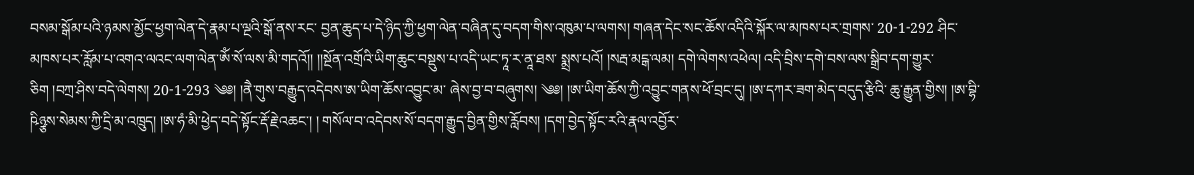བསམ་སྒོམ་པའི་ཉམས་མྱོང་ཕྱག་ལེན་དེ་རྣམ་པ་ལྔའི་སྒོ་ནས་རང་ བྱན་ཆུད་པ་དེ་ཉིད་ཀྱི་ཕྱག་ལེན་བཞིན་དུ་བདག་གིས་འཁུམ་པ་ལགས། གཞན་དེང་སང་ཆོས་འདིའི་སྐོར་ལ་མཁས་པར་གྲགས་ 20-1-292 ཤིང་མཁས་པར་རློམ་པ་འགའ་ལའང་ལག་ལེན་ༀ་སོ་ལས་མི་གདའོ།། །།སྔོན་འགྲོའི་ཡིག་ཆུང་བསྡུས་པ་འདི་ཡང་ཏཱ་ར་ནཱ་ཐས་ སྨྲས་པའོ། །སརྦ་མངྒ་ལམ། དགེ་ལེགས་འཕེལ། འདི་བྲིས་དགེ་བས་ལས་སྒྲིབ་དག་གྱུར་ཅིག །བཀྲ་ཤིས་བདེ་ལེགས། 20-1-293 ༄༅། །ནཻ་གུས་བརྒྱུད་འདེབས་ཨ་ཡིག་ཆོས་འབྱུང་མ་ ཞེས་བྱ་བ་བཞུགས། ༄༅། །ཨ་ཡིག་ཆོས་ཀྱི་འབྱུང་གནས་ཕོ་བྲང་དུ། །ཨ་དཀར་ཟག་མེད་བདུད་རྩིའི་ ཆུ་རྒྱུན་གྱིས། །ཨ་བྷི་ཥིཉྩས་སེམས་ཀྱི་དྲི་མ་འཁྲུད། །ཨ་ཧཾ་མི་ཕྱེད་བདེ་སྟོང་རྡོ་རྗེ་འཆང་། ། གསོལ་བ་འདེབས་སོ་བདག་རྒྱུད་བྱིན་གྱིས་རློབས། །དག་བྱེད་སྟོང་རའི་རྣལ་འབྱོར་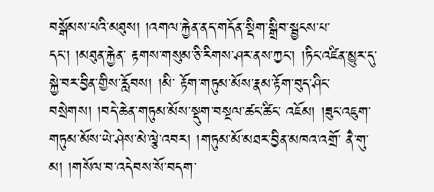བསྒོམས་པའི་མཐུས། །འགལ་རྐྱེན་ནད་གདོན་སྡིག་སྒྲིབ་སྦྱངས་པ་དང་། །མཐུན་རྐྱེན་ རྟགས་གསུམ་ཅི་རིགས་ཤར་ནས་ཀྱང་། །ཏིང་འཛིན་མྱུར་དུ་སྐྱེ་བར་བྱིན་གྱིས་རློབས། །མི་ རྟོག་གཏུམ་མོས་རྣམ་རྟོག་བུད་ཤིང་བསྲེགས། །བདེ་ཆེན་གཏུམ་མོས་སྡུག་བསྔལ་ཚང་ཚིང་ འཇོམ། །ཟུང་འཇུག་གཏུམ་མོས་ཡེ་ཤེས་མེ་ལྕེ་འབར། །གཏུམ་མོ་མཐར་བྱིན་མཁའ་འགྲོ་ ནཻ་གུ་མ། །གསོལ་བ་འདེབས་སོ་བདག་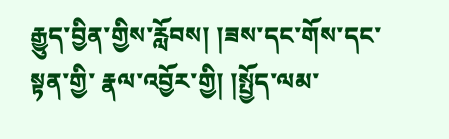རྒྱུད་བྱིན་གྱིས་རློབས། །ཟས་དང་གོས་དང་སྟན་གྱི་ རྣལ་འབྱོར་གྱི། །སྤྱོད་ལམ་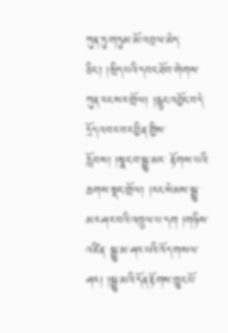ཀུན་ཏུ་གཏུམ་མོ་འབྲལ་མེད་ཅིང་། །སྲིད་པའི་དབང་ཐོབ་གེགས་ ཀུན་རང་སར་གྲོལ། །རླུང་འབྱོང་བདེ་དྲོད་འབར་བར་བྱིན་གྱིས་རློབས། །སྣང་བ་སྒྱུ་མར་ རྟོགས་པའི་ཆགས་སྡང་གྲོལ། །རང་སེམས་སྒྱུ་མར་ཤར་བའི་འཁྲུལ་པ་དག །གཉིས་འཛིན་ སྒྱུ་མ་ཤར་པའི་འོད་གསལ་ཤར། །སྒྱུ་མའི་དོན་རྟོགས་ཁྱུང་པོ་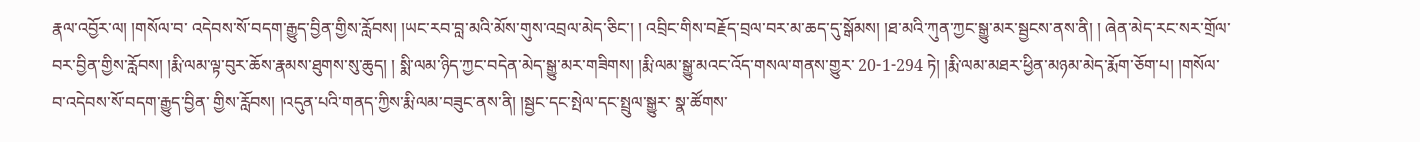རྣལ་འབྱོར་ལ། །གསོལ་བ་ འདེབས་སོ་བདག་རྒྱུད་བྱིན་གྱིས་རློབས། །ཡང་རབ་བླ་མའི་མོས་གུས་འབྲལ་མེད་ཅིང་། ། འབྲིང་གིས་བརྗོད་བྲལ་བར་མ་ཆད་དུ་སྒོམས། །ཐ་མའི་ཀུན་ཀྱང་སྒྱུ་མར་སྦྱངས་ནས་ནི། ། ཞེན་མེད་རང་སར་གྲོལ་བར་བྱིན་གྱིས་རློབས། །རྨི་ལམ་ལྟ་བུར་ཆོས་རྣམས་ཐུགས་སུ་ཆུད། ། སྨི་ལམ་ཉིད་ཀྱང་བདེན་མེད་སྒྱུ་མར་གཟིགས། །རྨི་ལམ་སྒྱུ་མའང་འོད་གསལ་གནས་གྱུར་ 20-1-294 ཏེ། །རྨི་ལམ་མཐར་ཕྱིན་མཉམ་མེད་རྨོག་ཅོག་པ། །གསོལ་བ་འདེབས་སོ་བདག་རྒྱུད་བྱིན་ གྱིས་རློབས། །འདུན་པའི་གནད་ཀྱིས་རྨི་ལམ་བཟུང་ནས་ནི། །སྦྱང་དང་སྤེལ་དང་སྤྲུལ་སྒྱུར་ སྣ་ཚོགས་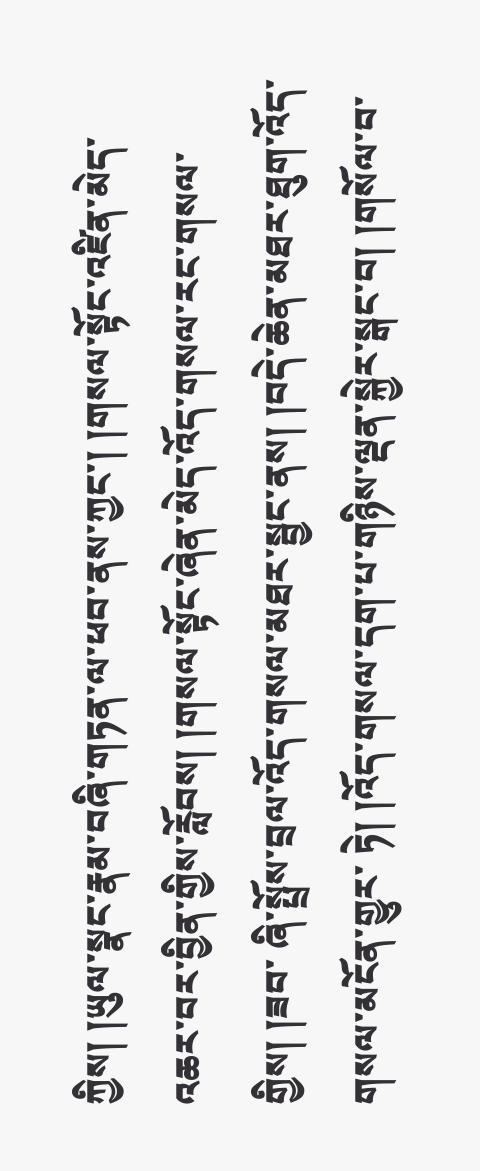ཀྱིས། །ཡུལ་སྣང་རྣམ་བཞི་གཏན་ལ་ཕབ་ནས་ཀྱང་། །གསལ་སྟོང་འཛིན་མེད་ འཆར་བར་བྱིན་གྱིས་རློབས། །གསལ་སྟོང་ཞེན་མེད་འོད་གསལ་རང་གསལ་གྱིས། །ཟབ་ ཞི་སྤྲོས་བྲལ་འོད་གསལ་མཐར་སྦྱང་ནས། །བདེ་ཆེན་མཐར་ཐུག་འོད་གསལ་མངོན་གྱུར་ ཏེ། །འོད་གསལ་དག་པ་གཉིས་ལྡན་སྐྱེར་སྒང་བ། །གསོལ་བ་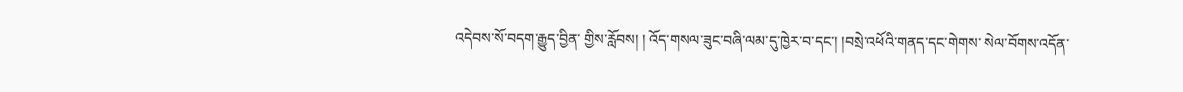འདེབས་སོ་བདག་རྒྱུད་བྱིན་ གྱིས་རློབས། ། འོད་གསལ་ཟུང་བཞི་ལམ་དུ་ཁྱེར་བ་དང་། །བསྲེ་འཕོའི་གནད་དང་གེགས་ སེལ་བོགས་འདོན་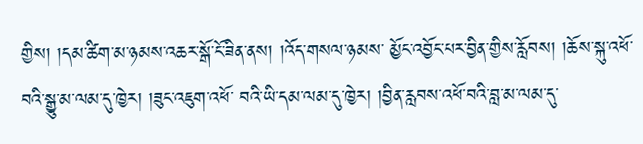གྱིས། །དམ་ཚིག་མ་ཉམས་འཆར་སྒོ་ངོ་ཟིན་ནས། །འོད་གསལ་ཉམས་ མྱོང་འབྱོང་པར་བྱིན་གྱིས་རློབས། །ཆོས་སྐུ་འཕོ་བའི་སྒྱུ་མ་ལམ་དུ་ཁྱེར། །ཟུང་འཇུག་འཕོ་ བའི་ཡི་དམ་ལམ་དུ་ཁྱེར། །བྱིན་རླབས་འཕོ་བའི་བླ་མ་ལམ་དུ་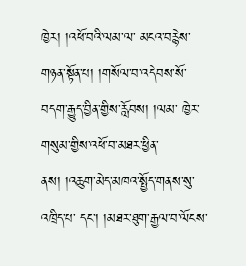ཁྱེར། །འཕོ་བའི་ལམ་ལ་ མངའ་བརྙེས་གཉན་སྟོན་པ། །གསོལ་བ་འདེབས་སོ་བདག་རྒྱུད་བྱིན་གྱིས་རློབས། །ལམ་ ཁྱེར་གསུམ་གྱིས་འཕོ་བ་མཐར་ཕྱིན་ནས། །འཆུག་མེད་མཁའ་སྤྱོད་གནས་སུ་འཁྲིད་པ་ དང་། །མཐར་ཐུག་རྒྱལ་བ་ལོངས་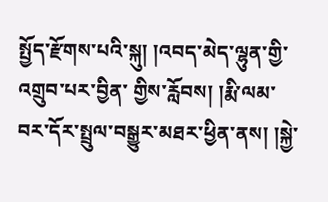སྤྱོད་རྫོགས་པའི་སྐུ། །འབད་མེད་ལྷུན་གྱི་འགྲུབ་པར་བྱིན་ གྱིས་རློབས། །རྨི་ལམ་བར་དོར་སྤྲུལ་བསྒྱུར་མཐར་ཕྱིན་ནས། །སྐྱེ་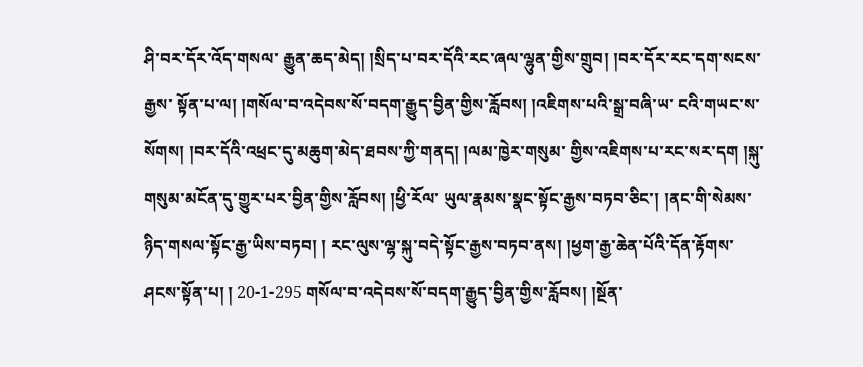ཤི་བར་དོར་འོད་གསལ་ རྒྱུན་ཆད་མེད། །སྲིད་པ་བར་དོའི་རང་ཞལ་ལྷུན་གྱིས་གྲུབ། །བར་དོར་རང་དག་སངས་རྒྱས་ སྟོན་པ་ལ། །གསོལ་བ་འདེབས་སོ་བདག་རྒྱུད་བྱིན་གྱིས་རློབས། །འཇིགས་པའི་སྒྲ་བཞི་ཡ་ ངའི་གཡང་ས་སོགས། །བར་དོའི་འཕྲང་དུ་མཆུག་མེད་ཐབས་ཀྱི་གནད། །ལམ་ཁྱེར་གསུམ་ གྱིས་འཇིགས་པ་རང་སར་དག །སྐུ་གསུམ་མངོན་དུ་གྱུར་པར་བྱིན་གྱིས་རློབས། །ཕྱི་རོལ་ ཡུལ་རྣམས་སྣང་སྟོང་རྒྱས་བཏབ་ཅིང་། །ནང་གི་སེམས་ཉིད་གསལ་སྟོང་རྒྱ་ཡིས་བཏབ། ། རང་ལུས་ལྷ་སྐུ་བདེ་སྟོང་རྒྱས་བཏབ་ནས། །ཕྱག་རྒྱ་ཆེན་པོའི་དོན་རྟོགས་ཤངས་སྟོན་པ། ། 20-1-295 གསོལ་བ་འདེབས་སོ་བདག་རྒྱུད་བྱིན་གྱིས་རློབས། །སྔོན་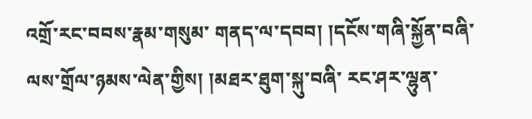འགྲོ་རང་བབས་རྣམ་གསུམ་ གནད་ལ་དབབ། །དངོས་གཞི་སྐྱོན་བཞི་ལས་གྲོལ་ཉམས་ལེན་གྱིས། །མཐར་ཐུག་སྐུ་བཞི་ རང་ཤར་ལྷུན་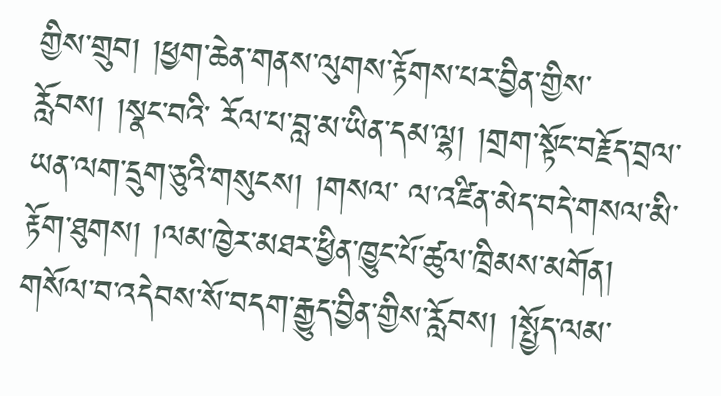གྱིས་གྲུབ། །ཕྱག་ཆེན་གནས་ལུགས་རྟོགས་པར་བྱིན་གྱིས་རློབས། །སྣང་བའི་ རོལ་པ་བླ་མ་ཡིན་དམ་ལྷ། །གྲག་སྟོང་བརྗོད་བྲལ་ཡན་ལག་དྲུག་ཅུའི་གསུངས། །གསལ་ ལ་འཛིན་མེད་བདེ་གསལ་མི་རྟོག་ཐུགས། །ལམ་ཁྱེར་མཐར་ཕྱིན་ཁྱུང་པོ་ཚུལ་ཁྲིམས་མགོན། གསོལ་བ་འདེབས་སོ་བདག་རྒྱུད་བྱིན་གྱིས་རློབས། །སྤྱོད་ལམ་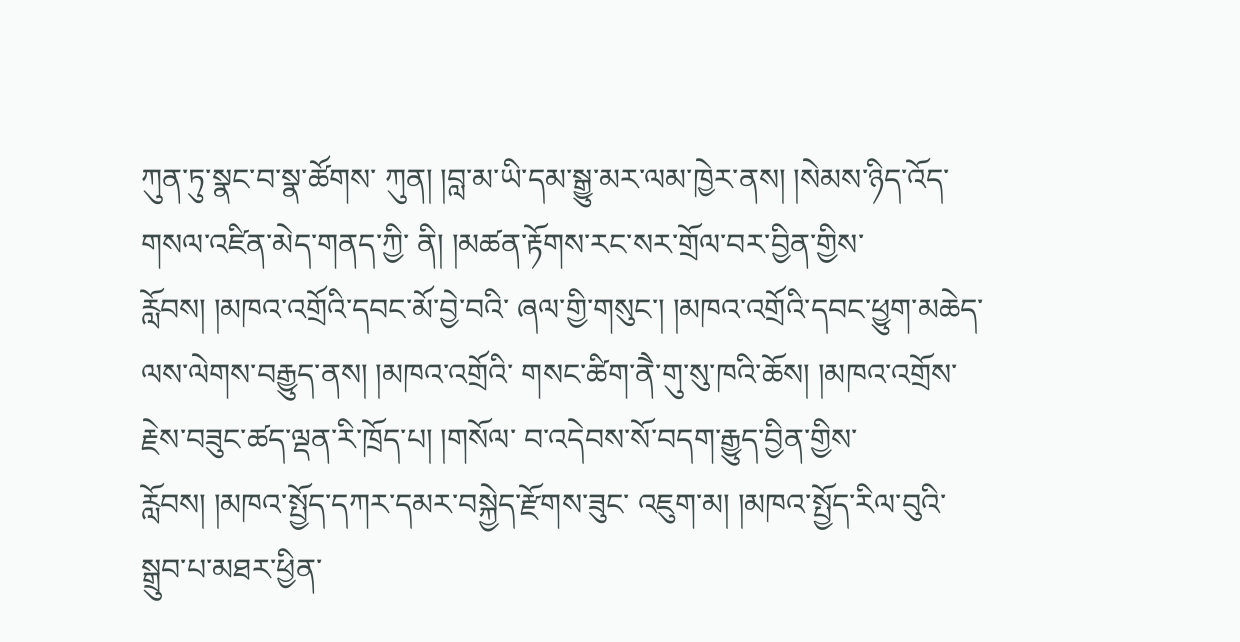ཀུན་ཏུ་སྣང་བ་སྣ་ཚོགས་ ཀུན། །བླ་མ་ཡི་དམ་སྒྱུ་མར་ལམ་ཁྱེར་ནས། །སེམས་ཉིད་འོད་གསལ་འཛིན་མེད་གནད་ཀྱི་ ནི། །མཚན་རྟོགས་རང་སར་གྲོལ་བར་བྱིན་གྱིས་རློབས། །མཁའ་འགྲོའི་དབང་མོ་བྱེ་བའི་ ཞལ་གྱི་གསུང་། །མཁའ་འགྲོའི་དབང་ཕྱུག་མཆེད་ལས་ལེགས་བརྒྱུད་ནས། །མཁའ་འགྲོའི་ གསང་ཚིག་ནཻ་གུ་སུ་ཁའི་ཆོས། །མཁའ་འགྲོས་རྗེས་བཟུང་ཚད་ལྡན་རི་ཁྲོད་པ། །གསོལ་ བ་འདེབས་སོ་བདག་རྒྱུད་བྱིན་གྱིས་རློབས། །མཁའ་སྤྱོད་དཀར་དམར་བསྐྱེད་རྫོགས་ཟུང་ འཇུག་མ། །མཁའ་སྤྱོད་རིལ་བུའི་སྒྲུབ་པ་མཐར་ཕྱིན་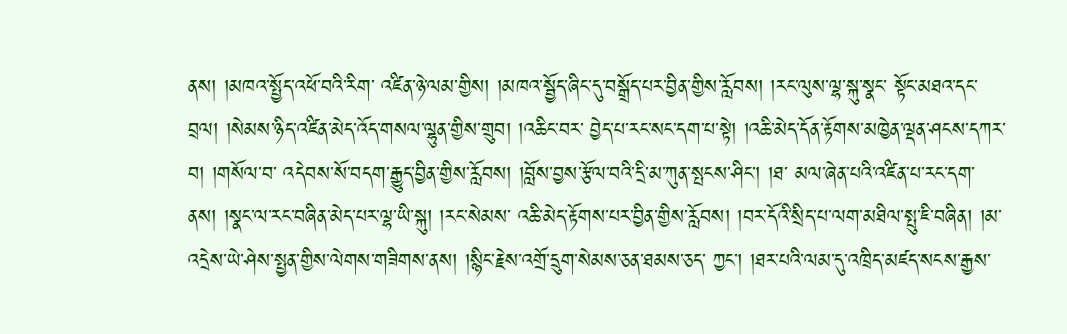ནས། །མཁའ་སྤྱོད་འཕོ་བའི་རིག་ འཛིན་ཉེ་ལམ་གྱིས། །མཁའ་སྦྱོད་ཞིང་དུ་བསྒྲོད་པར་བྱིན་གྱིས་རློབས། །རང་ལུས་ལྷ་སྐུ་སྣང་ སྟོང་མཐའ་དང་བྲལ། །སེམས་ཉིད་འཛིན་མེད་འོད་གསལ་ལྷུན་གྱིས་གྲུབ། །འཆིང་བར་ བྱེད་པ་རང་སང་དག་པ་སྟེ། །འཆི་མེད་དོན་རྟོགས་མཁྱེན་ལྡན་ཤངས་དཀར་བ། །གསོལ་བ་ འདེབས་སོ་བདག་རྒྱུད་བྱིན་གྱིས་རློབས། །བློས་བྱས་རྩོལ་བའི་དྲི་མ་ཀུན་སྤངས་ཤིང་། །ཐ་ མལ་ཞེན་པའི་འཛིན་པ་རང་དག་ནས། །སྣང་ལ་རང་བཞིན་མེད་པར་ལྷ་ཡི་སྐུ། །རང་སེམས་ འཆི་མེད་རྟོགས་པར་བྱིན་གྱིས་རློབས། །བར་དོའི་སྲིད་པ་ལག་མཐིལ་སྤུ་ཇི་བཞིན། །མ་ འདྲེས་ཡེ་ཤེས་སྤྱན་གྱིས་ལེགས་གཟིགས་ནས། །སྙིང་རྗེས་འགྲོ་དྲུག་སེམས་ཅན་ཐམས་ཅད་ ཀྱང་། །ཐར་པའི་ལམ་དུ་འཁྲིད་མཛད་སངས་རྒྱས་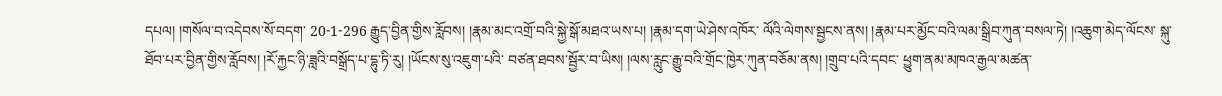དཔལ། །གསོལ་བ་འདེབས་སོ་བདག་ 20-1-296 རྒྱུད་བྱིན་གྱིས་རློབས། །རྣམ་མང་འགྲོ་བའི་སྐྱེ་སྒོ་མཐའ་ཡས་པ། །རྣམ་དག་ཡེ་ཤེས་འཁོར་ ལོའི་ལེགས་སྦྱངས་ནས། །རྣམ་པར་མྱོང་བའི་ལམ་སྒྲིབ་ཀུན་བསལ་ཏེ། །འཆུག་མེད་ལོངས་ སྐུ་ཐོབ་པར་བྱིན་གྱིས་རློབས། །རོ་རྐྱང་ཉི་ཟླའི་བསྒྲོད་པ་དྷུ་ཏི་རུ། །ཡོངས་སུ་འཇུག་པའི་ བཙན་ཐབས་སྦྱོར་བ་ཡིས། །ལས་རླུང་རྒྱུ་བའི་གྲོང་ཁྱེར་ཀུན་བཅོམ་ནས། །གྲུབ་པའི་དབང་ ཕྱུག་ནམ་མཁའ་རྒྱལ་མཚན་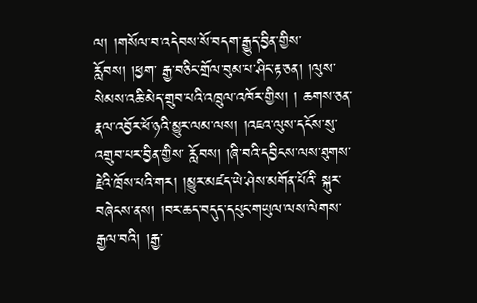ལ། །གསོལ་བ་འདེབས་སོ་བདག་རྒྱུད་བྱིན་གྱིས་རློབས། །ཕྱག་ རྒྱ་བཅིང་གྲོལ་བུམ་པ་ཤིང་རྟ་ཅན། །ལུས་སེམས་འཆི་མེད་གྲུབ་པའི་འཁྲུལ་འཁོར་གྱིས། ། ཆགས་ཅན་རྣལ་འབྱོར་ཕོ་ཉའི་མྱུར་ལམ་ལས། །འཇའ་ལུས་དངོས་སུ་འགྲུབ་པར་བྱིན་གྱིས་ རློབས། །ཞི་བའི་དབྱིངས་ལས་ཐུགས་རྗེའི་ཁྲོས་པའི་གར། །མྱུར་མཛད་ཡེ་ཤེས་མགོན་པོའི་ སྐུར་བཞེངས་ནས། །བར་ཆད་བདུད་དཔུང་གཡུལ་ལས་ལེགས་རྒྱལ་བའི། །རྒྱ་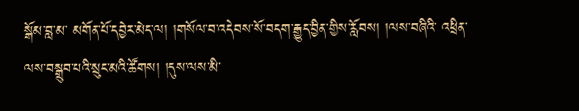སྒོམ་བླ་མ་ མགོན་པོ་དབྱེར་མེད་ལ། །གསོལ་བ་འདེབས་སོ་བདག་རྒྱུད་བྱིན་གྱིས་རློབས། །ལས་བཞིའི་ འཕྲིན་ལས་བསྒྲུབ་པའི་སྲུང་མའི་ཚོགས། །དུས་ལས་མི་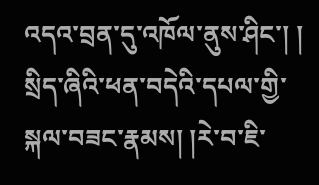འདའ་བྲན་དུ་འཁོལ་ནུས་ཤིང་། ། སྲིད་ཞིའི་ཕན་བདེའི་དཔལ་གྱི་སྐལ་བཟང་རྣམས། །རེ་བ་ཇི་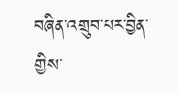བཞིན་འགྲུབ་པར་བྱིན་གྱིས་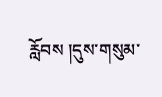རློབས །དུས་གསུམ་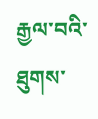རྒྱལ་བའི་ཐུགས་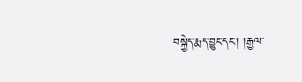བསྐྱེད་རྨད་བྱུང་དང་། །རྒྱལ་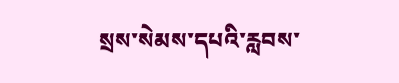སྲས་སེམས་དཔའི་རླབས་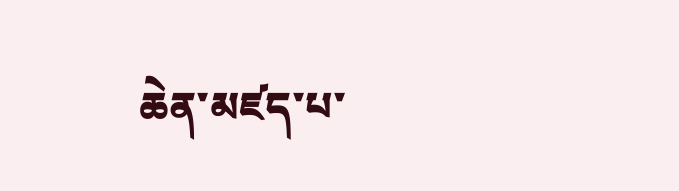ཆེན་མཛད་པ་